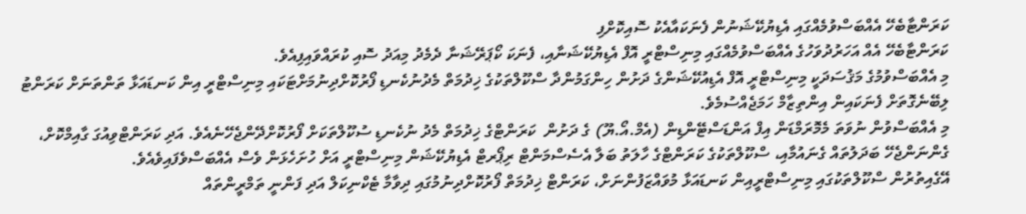ކަރަންޓާބެހޭ އެއްބަސްވުމެއްގައި އެޑިޔުކޭޝަނުން ފެނަކައާއެކު ސޮއިކޮށްފި
ކަރަންޓާބެހޭ އެއް އަހަރުދުވަހުގެ އެއްބަސްވުމެއްގައި މިނިސްޓްރީ އޮފް އެޑިޔުކޭޝަނާއި، ފެނަކަ ކޯޕަރޭޝަނާ ދެމެދު މިއަދު ސޮއި ކުރައްވައިފިއެވެ.
މި އެއްބަސްވުމުގެ މަޤުސަދަކީ މިނިސްޓްރީ އޮފް އެޑިއުކޭޝަންގެ ދަށުން ހިންގަމުންދާ ސްކޫލްތަކުގެ ޚިދުމަތް މެދުނުކެނޑި ފޯރުކޮށްދިނުމަށްޓަކައި މިނިސްޓްރީ އިން ކަނޑައަޅާ ތަންތަނަށް ކަރަންޓު ލިބޭނެގޮތަށް ފެނަކައިން އިންތިޒާމް ހަމަޖެއްސުމެވެ.
މި އެއްބަސްވުން ނުވަތަ މެމޮރަމްޑަން އިފް އަންޑަސްޓޭންޑިން (އެމް.އޯ.ޔޫ) ގެ ދަށުން  ކަރަންޓްގެ ޚިދުމަތް މެދު ނުކެނޑި ސުކޫލްތަކަށް ފޯރުކޮށްދޭންޖެހޭނެއެވެ. އަދި ކަރަންޓްވިއުގަ ގާއިމްކޮށް، ގެންނަންޖެހޭ ބަދަލުތައް ގެނައުމާއި، ސްކޫލްތަކުގެ ކަރަންޓްގެ ހާލަތު ބަލާ އެސެސްމަންޓް ރިޕޯރޓް އެޑިޔުކޭޝަން މިނިސްޓްރީ އަށް ހުށަހެޅަން ވެސް އެއްބަސްވެފައިވެއެވެ.
އޭގެއިތުރުން ސްކޫލްތަކުގައި މިނިސްޓްރީއިން ކަނޑައަޅާ މުވައްޒަފުންނަށް، ކަރަންޓް ޚިދުމަތް ފޯރުކޮށްދިނުމުގައި ދިވާމާ ޓެކްނިކަލް އަދި ފަންނީ ތަމްރީންތައް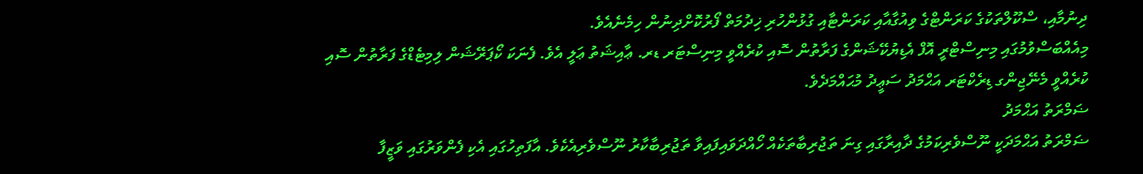ދިނުމާއި، ސްކޫލްތަކުގެ ކަރަންޓްގެ ވިއުގާއާއި ކަރަންޓާއި ގުޅުންހުރި ޚިދުމަތް ފޯރުކޮށްދިނުން ހިމެނެއެވެ.
މިއެއްބަސްވުމުގައި މިނިސްޓްރީ އޮފް އެޑިޔުކޭޝަންގެ ފަރާތުން ސޮއި ކުރެއްވީ މިނިސްޓަރ ޑރ. ޢާއިޝަތު ޢަލީ އެވެ. ފެނަކަ ކޯޕަރޭޝަން ލިމިޓެޑްގެ ފަރާތުން ސޮއި ކުރެއްވީ މެނޭޖިންގ ޑިރެކްޓަރ އަޙްމަދު ސަޢީދު މުޙައްމަދެވެ.
ޟަމްރަތު އަޙްމަދު
ޟަމްރަތު އަޙްމަދަކީ ނޫސްވެރިކަމުގެ ދާއިރާގައި ގިނަ ތަޖުރިބާތަކެއް ހޯއްދަވައިފައިވާ ތަޖުރިބާކާރު ނޫސްވެރިއެކެވެ. އާފަތިހުގައި އެކި ފެންވަރުގައި ވަޒީފާ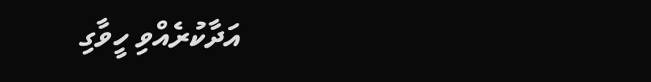އަދާކުރެއްވި ހީވާގި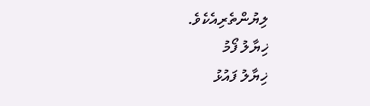ލިޔުންތެރިއެކެވެ.
ޚިޔާލު ފޯމު
ޚިޔާލު ފައުޅު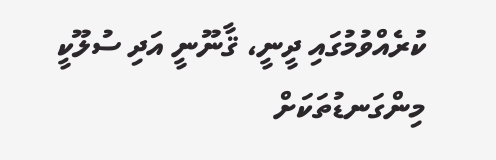ކުރެއްވުމުގައި ދީނީ، ޤާނޫނީ އަދި ސުލޫކީ މިންގަނޑުތަކަށް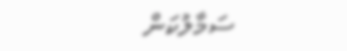ސަމާލުކަން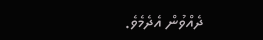ދެއްވުން އެދެމެވެ.